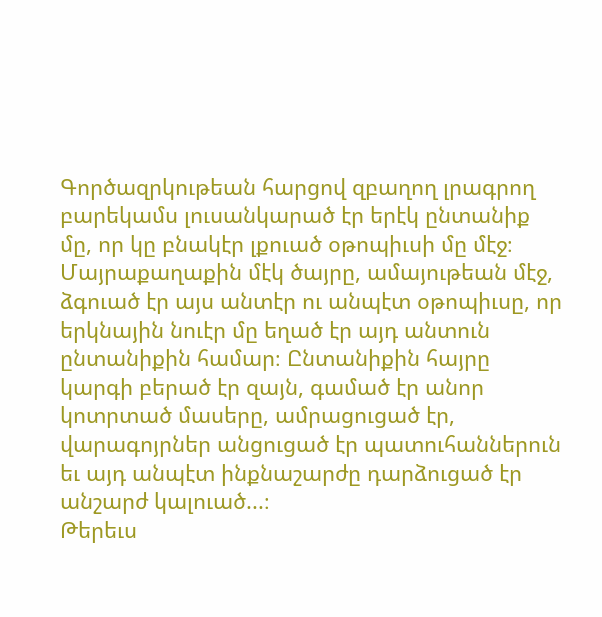Գործազրկութեան հարցով զբաղող լրագրող բարեկամս լուսանկարած էր երէկ ընտանիք մը, որ կը բնակէր լքուած օթոպիւսի մը մէջ։ Մայրաքաղաքին մէկ ծայրը, ամայութեան մէջ, ձգուած էր այս անտէր ու անպէտ օթոպիւսը, որ երկնային նուէր մը եղած էր այդ անտուն ընտանիքին համար։ Ընտանիքին հայրը
կարգի բերած էր զայն, գամած էր անոր կոտրտած մասերը, ամրացուցած էր, վարագոյրներ անցուցած էր պատուհաններուն եւ այդ անպէտ ինքնաշարժը դարձուցած էր անշարժ կալուած...։
Թերեւս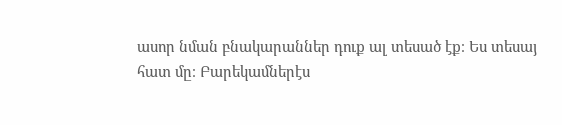ասոր նման բնակարաններ դուք ալ տեսած էք։ Ես տեսայ հատ մը։ Բարեկամներէս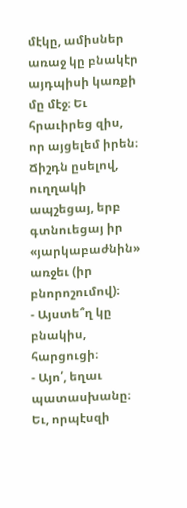մէկը, ամիսներ առաջ կը բնակէր այդպիսի կառքի մը մէջ։ Եւ հրաւիրեց զիս, որ այցելեմ իրեն։ Ճիշդն ըսելով, ուղղակի ապշեցայ, երբ գտնուեցայ իր «յարկաբաժնին» առջեւ (իր բնորոշումով)։
- Այստե՞ղ կը բնակիս, հարցուցի։
- Այո՛, եղաւ պատասխանը։
Եւ, որպէսզի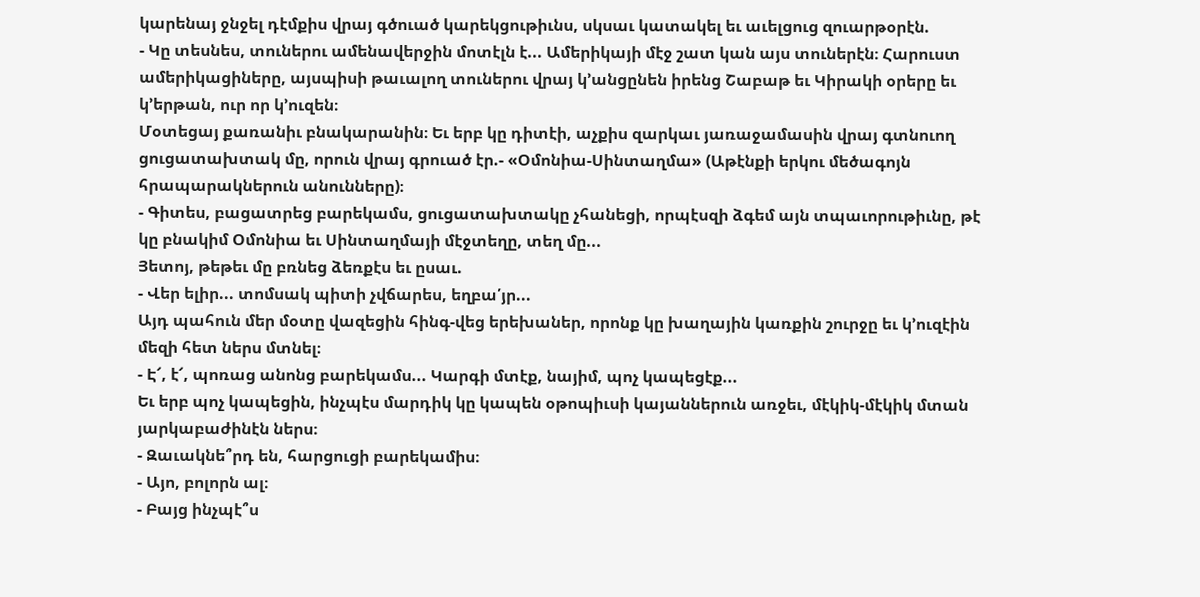կարենայ ջնջել դէմքիս վրայ գծուած կարեկցութիւնս, սկսաւ կատակել եւ աւելցուց զուարթօրէն.
- Կը տեսնես, տուներու ամենավերջին մոտէլն է... Ամերիկայի մէջ շատ կան այս տուներէն։ Հարուստ ամերիկացիները, այսպիսի թաւալող տուներու վրայ կ’անցընեն իրենց Շաբաթ եւ Կիրակի օրերը եւ կ’երթան, ուր որ կ’ուզեն։
Մօտեցայ քառանիւ բնակարանին։ Եւ երբ կը դիտէի, աչքիս զարկաւ յառաջամասին վրայ գտնուող ցուցատախտակ մը, որուն վրայ գրուած էր.- «Օմոնիա-Սինտաղմա» (Աթէնքի երկու մեծագոյն հրապարակներուն անունները)։
- Գիտես, բացատրեց բարեկամս, ցուցատախտակը չհանեցի, որպէսզի ձգեմ այն տպաւորութիւնը, թէ կը բնակիմ Օմոնիա եւ Սինտաղմայի մէջտեղը, տեղ մը...
Յետոյ, թեթեւ մը բռնեց ձեռքէս եւ ըսաւ.
- Վեր ելիր... տոմսակ պիտի չվճարես, եղբա՛յր...
Այդ պահուն մեր մօտը վազեցին հինգ-վեց երեխաներ, որոնք կը խաղային կառքին շուրջը եւ կ’ուզէին մեզի հետ ներս մտնել։
- Է՜, է՜, պոռաց անոնց բարեկամս... Կարգի մտէք, նայիմ, պոչ կապեցէք...
Եւ երբ պոչ կապեցին, ինչպէս մարդիկ կը կապեն օթոպիւսի կայաններուն առջեւ, մէկիկ-մէկիկ մտան յարկաբաժինէն ներս։
- Զաւակնե՞րդ են, հարցուցի բարեկամիս։
- Այո, բոլորն ալ։
- Բայց ինչպէ՞ս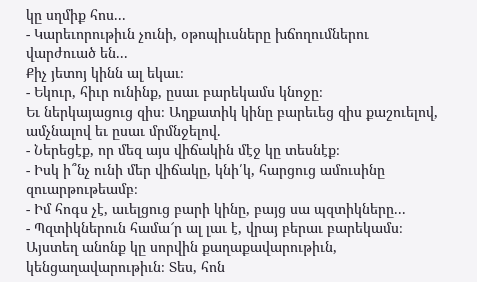կը սղմիք հոս...
- Կարեւորութիւն չունի, օթոպիւսները խճողումներու վարժուած են...
Քիչ յետոյ կինն ալ եկաւ։
- Եկուր, հիւր ունինք, ըսաւ բարեկամս կնոջը։
Եւ ներկայացուց զիս։ Աղքատիկ կինը բարեւեց զիս քաշուելով, ամչնալով եւ ըսաւ մրմնջելով.
- Ներեցէք, որ մեզ այս վիճակին մէջ կը տեսնէք։
- Իսկ ի՞նչ ունի մեր վիճակը, կնի՛կ, հարցուց ամուսինը զուարթութեամբ։
- Իմ հոգս չէ, աւելցուց բարի կինը, բայց սա պզտիկները...
- Պզտիկներուն համա՜ր ալ լաւ է, վրայ բերաւ բարեկամս։ Այստեղ անոնք կը սորվին քաղաքավարութիւն, կենցաղավարութիւն։ Տես, հոն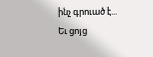ինչ գրուած է...
Եւ ցոյց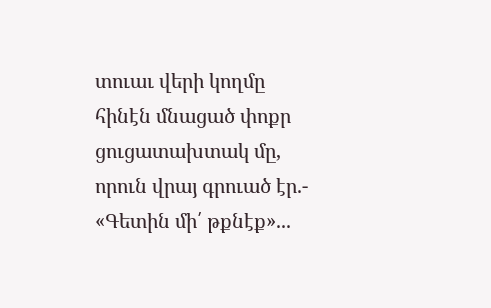տուաւ վերի կողմը հինէն մնացած փոքր ցուցատախտակ մը, որուն վրայ գրուած էր.- «Գետին մի՛ թքնէք»...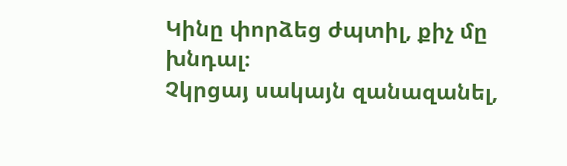Կինը փորձեց ժպտիլ, քիչ մը խնդալ։
Չկրցայ սակայն զանազանել,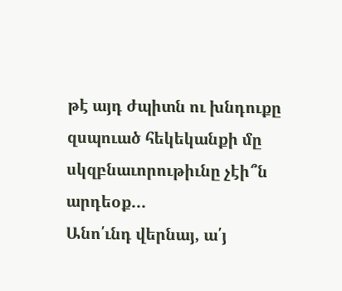թէ այդ ժպիտն ու խնդուքը զսպուած հեկեկանքի մը սկզբնաւորութիւնը չէի՞ն արդեօք...
Անո՛ւնդ վերնայ, ա՛յ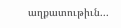աղքատութիւն...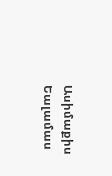Ասիմաքիս Եալամաս